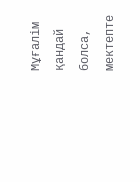Мұғалім қандай болса, мектепте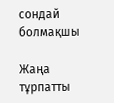сондай болмақшы

Жаңа тұрпатты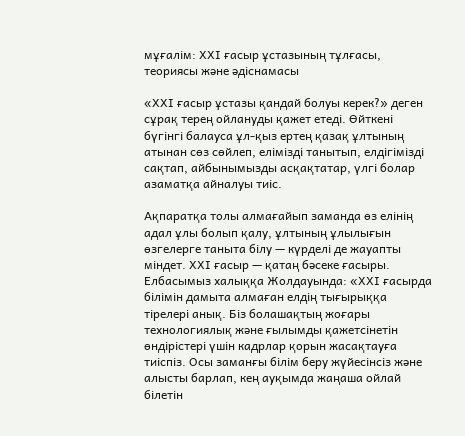мұғалім: ХХІ ғасыр ұстазының тұлғасы, теориясы және әдіснамасы

«ХХІ ғасыр ұстазы қандай болуы керек?» деген сұрақ терең ойлануды қажет етеді. Өйткені бүгінгі балауса ұл-қыз ертең қазақ ұлтының атынан сөз сөйлеп, елімізді танытып, елдігімізді сақтап, айбынымызды асқақтатар, үлгі болар азаматқа айналуы тиіс.

Ақпаратқа толы алмағайып заманда өз елінің адал ұлы болып қалу, ұлтының ұлылығын өзгелерге таныта білу — күрделі де жауапты міндет. ХХІ ғасыр — қатаң бәсеке ғасыры. Елбасымыз халыққа Жолдауында: «ХХІ ғасырда білімін дамыта алмаған елдің тығырыққа тірелері анық. Біз болашақтың жоғары технологиялық және ғылымды қажетсінетін өндірістері үшін кадрлар қорын жасақтауға тиіспіз. Осы заманғы білім беру жүйесінсіз және алысты барлап, кең ауқымда жаңаша ойлай білетін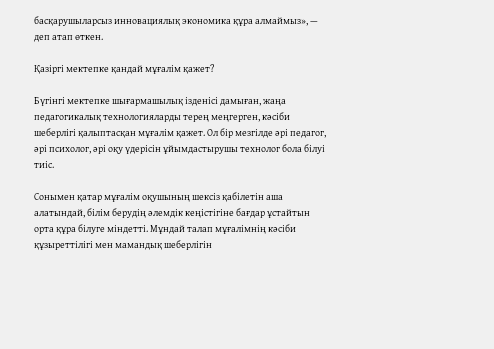басқарушыларсыз инновациялық экономика құра алмаймыз», — деп атап өткен.

Қазіргі мектепке қандай мұғалім қажет?

Бүгінгі мектепке шығармашылық ізденісі дамыған, жаңа педагогикалық технологияларды терең меңгерген, кәсіби шеберлігі қалыптасқан мұғалім қажет. Ол бір мезгілде әрі педагог, әрі психолог, әрі оқу үдерісін ұйымдастырушы технолог бола білуі тиіс.

Сонымен қатар мұғалім оқушының шексіз қабілетін аша алатындай, білім берудің әлемдік кеңістігіне бағдар ұстайтын орта құра білуге міндетті. Мұндай талап мұғалімнің кәсіби құзыреттілігі мен мамандық шеберлігін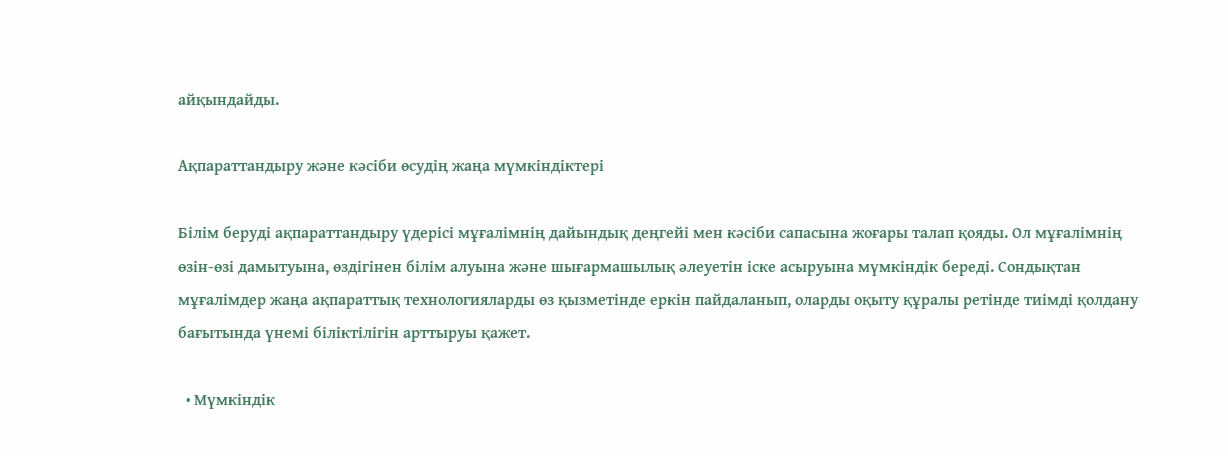айқындайды.

Ақпараттандыру және кәсіби өсудің жаңа мүмкіндіктері

Білім беруді ақпараттандыру үдерісі мұғалімнің дайындық деңгейі мен кәсіби сапасына жоғары талап қояды. Ол мұғалімнің өзін-өзі дамытуына, өздігінен білім алуына және шығармашылық әлеуетін іске асыруына мүмкіндік береді. Сондықтан мұғалімдер жаңа ақпараттық технологияларды өз қызметінде еркін пайдаланып, оларды оқыту құралы ретінде тиімді қолдану бағытында үнемі біліктілігін арттыруы қажет.

  • Мүмкіндік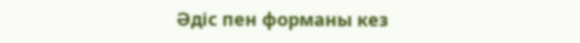Әдіс пен форманы кез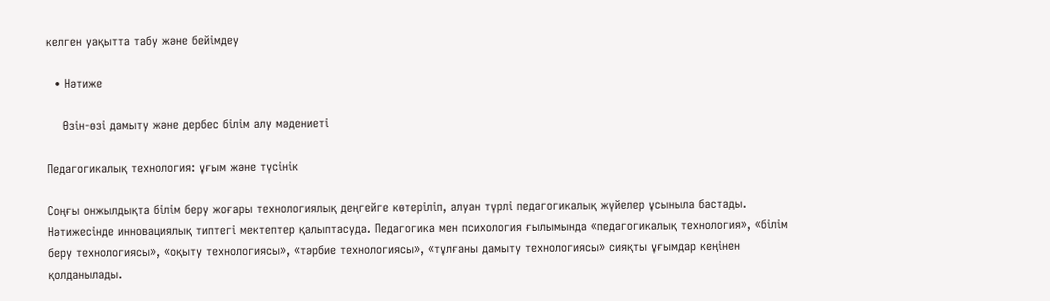келген уақытта табу және бейімдеу

  • Нәтиже

    Өзін-өзі дамыту және дербес білім алу мәдениеті

Педагогикалық технология: ұғым және түсінік

Соңғы онжылдықта білім беру жоғары технологиялық деңгейге көтеріліп, алуан түрлі педагогикалық жүйелер ұсыныла бастады. Нәтижесінде инновациялық типтегі мектептер қалыптасуда. Педагогика мен психология ғылымында «педагогикалық технология», «білім беру технологиясы», «оқыту технологиясы», «тәрбие технологиясы», «тұлғаны дамыту технологиясы» сияқты ұғымдар кеңінен қолданылады.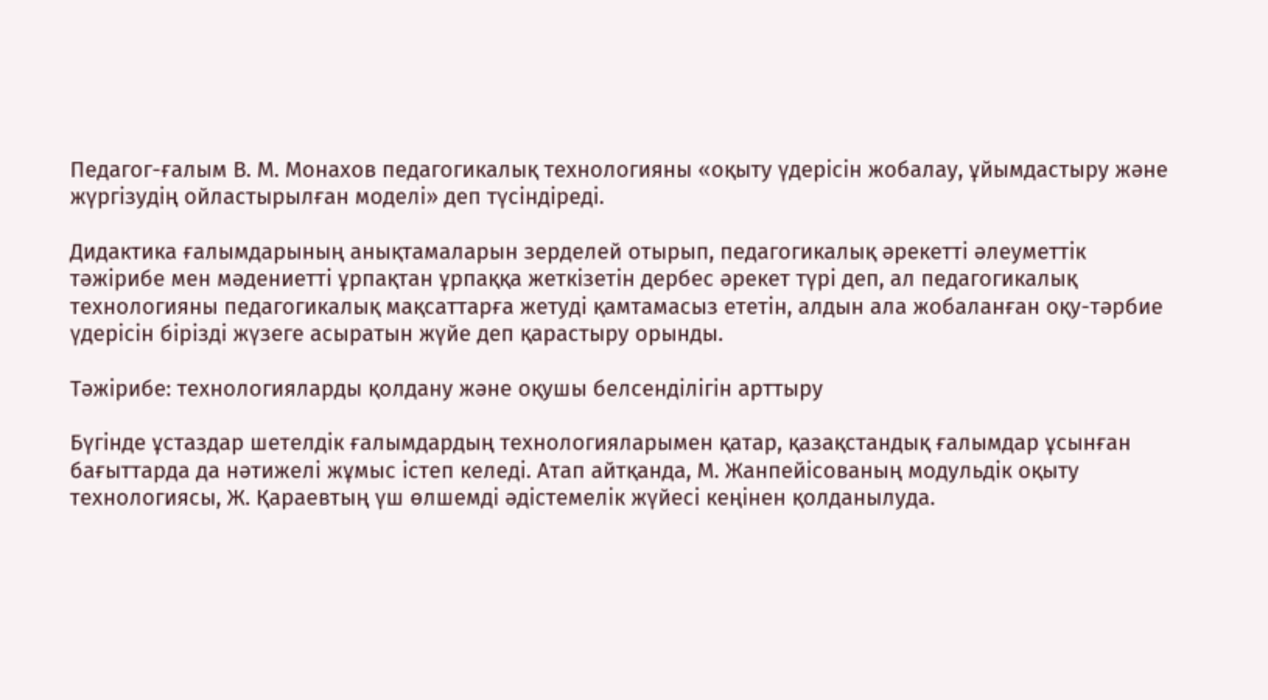Педагог-ғалым В. М. Монахов педагогикалық технологияны «оқыту үдерісін жобалау, ұйымдастыру және жүргізудің ойластырылған моделі» деп түсіндіреді.

Дидактика ғалымдарының анықтамаларын зерделей отырып, педагогикалық әрекетті әлеуметтік тәжірибе мен мәдениетті ұрпақтан ұрпаққа жеткізетін дербес әрекет түрі деп, ал педагогикалық технологияны педагогикалық мақсаттарға жетуді қамтамасыз ететін, алдын ала жобаланған оқу-тәрбие үдерісін бірізді жүзеге асыратын жүйе деп қарастыру орынды.

Тәжірибе: технологияларды қолдану және оқушы белсенділігін арттыру

Бүгінде ұстаздар шетелдік ғалымдардың технологияларымен қатар, қазақстандық ғалымдар ұсынған бағыттарда да нәтижелі жұмыс істеп келеді. Атап айтқанда, М. Жанпейісованың модульдік оқыту технологиясы, Ж. Қараевтың үш өлшемді әдістемелік жүйесі кеңінен қолданылуда.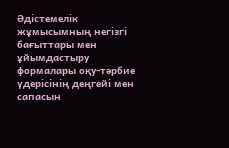Әдістемелік жұмысымның негізгі бағыттары мен ұйымдастыру формалары оқу-тәрбие үдерісінің деңгейі мен сапасын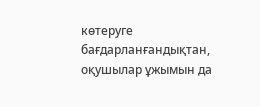көтеруге бағдарланғандықтан, оқушылар ұжымын да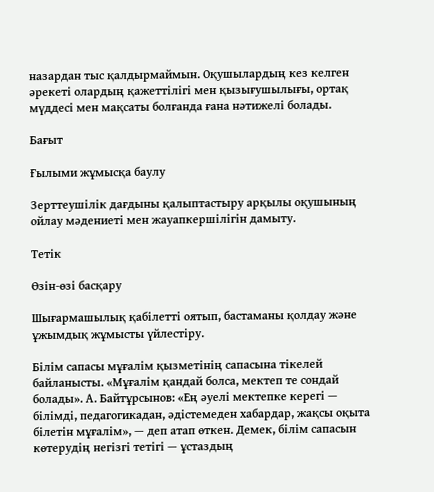назардан тыс қалдырмаймын. Оқушылардың кез келген әрекеті олардың қажеттілігі мен қызығушылығы, ортақ мүддесі мен мақсаты болғанда ғана нәтижелі болады.

Бағыт

Ғылыми жұмысқа баулу

Зерттеушілік дағдыны қалыптастыру арқылы оқушының ойлау мәдениеті мен жауапкершілігін дамыту.

Тетік

Өзін-өзі басқару

Шығармашылық қабілетті оятып, бастаманы қолдау және ұжымдық жұмысты үйлестіру.

Білім сапасы мұғалім қызметінің сапасына тікелей байланысты. «Мұғалім қандай болса, мектеп те сондай болады». А. Байтұрсынов: «Ең әуелі мектепке керегі — білімді, педагогикадан, әдістемеден хабардар, жақсы оқыта білетін мұғалім», — деп атап өткен. Демек, білім сапасын көтерудің негізгі тетігі — ұстаздың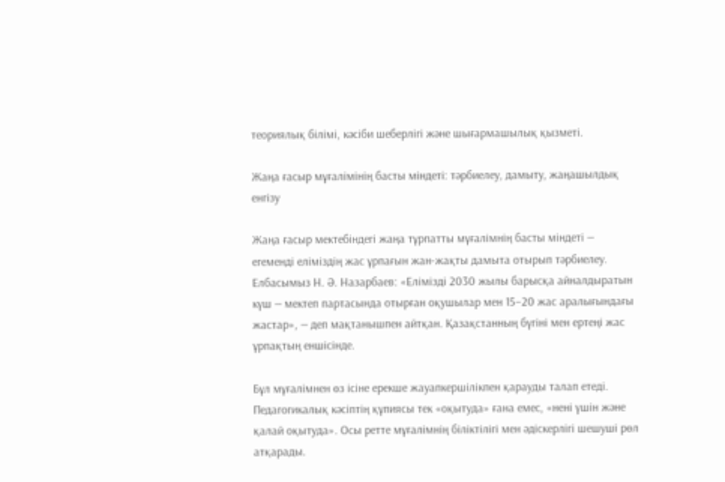теориялық білімі, кәсіби шеберлігі және шығармашылық қызметі.

Жаңа ғасыр мұғалімінің басты міндеті: тәрбиелеу, дамыту, жаңашылдық енгізу

Жаңа ғасыр мектебіндегі жаңа тұрпатты мұғалімнің басты міндеті — егеменді еліміздің жас ұрпағын жан-жақты дамыта отырып тәрбиелеу. Елбасымыз Н. Ә. Назарбаев: «Елімізді 2030 жылы барысқа айналдыратын күш — мектеп партасында отырған оқушылар мен 15–20 жас аралығындағы жастар», — деп мақтанышпен айтқан. Қазақстанның бүгіні мен ертеңі жас ұрпақтың еншісінде.

Бұл мұғалімнен өз ісіне ерекше жауапкершілікпен қарауды талап етеді. Педагогикалық кәсіптің құпиясы тек «оқытуда» ғана емес, «нені үшін және қалай оқытуда». Осы ретте мұғалімнің біліктілігі мен әдіскерлігі шешуші рөл атқарады.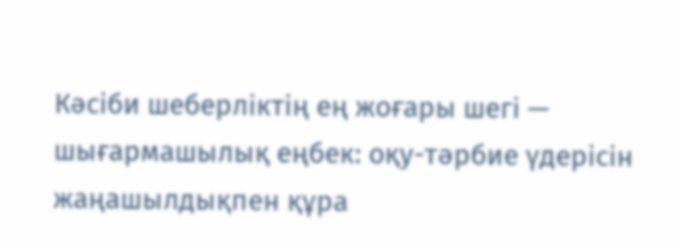Кәсіби шеберліктің ең жоғары шегі — шығармашылық еңбек: оқу-тәрбие үдерісін жаңашылдықпен құра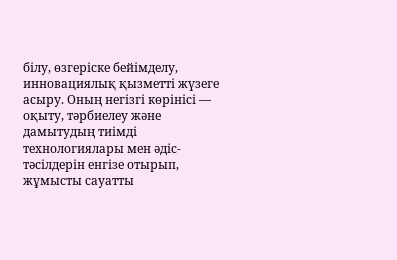білу, өзгеріске бейімделу, инновациялық қызметті жүзеге асыру. Оның негізгі көрінісі — оқыту, тәрбиелеу және дамытудың тиімді технологиялары мен әдіс-тәсілдерін енгізе отырып, жұмысты сауатты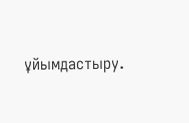ұйымдастыру.